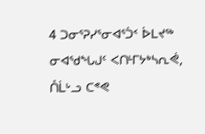4 ᑐᓂᕐᕈᓯᕐᓂᐊᕐᑑᑉ ᐆᒪᔪᖅ ᓂᐊᖁᖓᒍᑦ ᐸᑎᒻᒥᔭᒃᓴᕆᕚ, ᑍᒫᒡᓗ ᑕᕝᕙ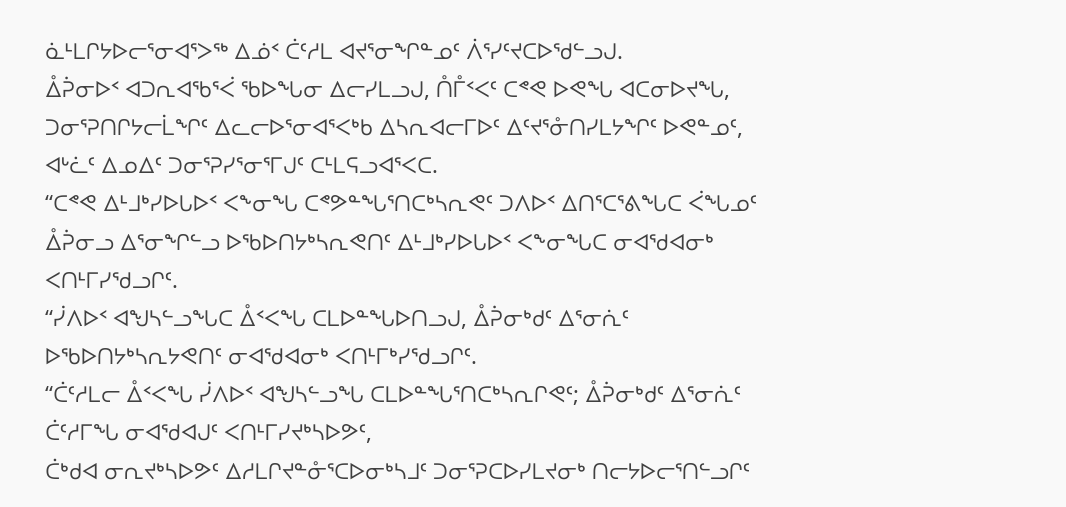ᓈᒻᒪᒋᔭᐅᓕᕐᓂᐊᕐᐳᖅ ᐃᓅᑉ ᑖᑦᓱᒪ ᐊᔪᕐᓂᖏᓐᓄᑦ ᐲᕐᓯᑦᔪᑕᐅᖁᓪᓗᒍ.
ᐂᕉᓂᐅᑉ ᐊᑐᕆᐊᖃᕐᐹ ᖃᐅᖓᓂ ᐃᓕᓯᒪᓗᒍ, ᑍᒤᑉᐸᑦ ᑕᕝᕙ ᐅᕙᖓ ᐊᑕᓂᐅᔪᖓ, ᑐᓂᕐᕈᑎᒋᔭᓕᒫᖏᑦ ᐃᓚᓕᐅᕐᓂᐊᕐᐸᒃᑲ ᐃᓴᕆᐊᓕᒥᐅᑦ ᐃᑦᔪᕐᓁᑎᓯᒪᔭᖏᑦ ᐅᕙᓐᓄᑦ, ᐊᒡᓛᑦ ᐃᓄᐃᑦ ᑐᓂᕐᕈᓯᕐᓂᕐᒥᒍᑦ ᑕᒻᒪᕋᓗᐊᕐᐸᑕ.
“ᑕᕝᕙ ᐃᒻᒧᒃᓯᐅᒐᐅᑉ ᐸᖕᓂᖓ ᑕᕝᕗᓐᖓᕐᑎᑕᒃᓴᕆᕙᑦ ᑐᐱᐅᑉ ᐃᑎᕐᑕᕐᕕᖓᑕ ᐹᖓᓄᑦ ᐂᕉᓂᓗ ᐃᕐᓂᖏᓪᓗ ᐅᖃᐅᑎᔭᒃᓴᕆᕙᑎᑦ ᐃᒻᒧᒃᓯᐅᒐᐅᑉ ᐸᖕᓂᖓᑕ ᓂᐊᖁᐊᓂᒃ ᐸᑎᒻᒥᓯᖁᓗᒋᑦ.
“ᓰᐱᐅᑉ ᐊᖑᓴᓪᓗᖓᑕ ᐂᑉᐸᖓ ᑕᒪᐅᓐᖓᐅᑎᓗᒍ, ᐂᕉᓂᒃᑯᑦ ᐃᕐᓂᕇᑦ ᐅᖃᐅᑎᔭᒃᓴᕆᔭᕙᑎᑦ ᓂᐊᖁᐊᓂᒃ ᐸᑎᒻᒥᒃᓯᖁᓗᒋᑦ.
“ᑖᑦᓱᒪᓕ ᐂᑉᐸᖓ ᓰᐱᐅᑉ ᐊᖑᓴᓪᓗᖓ ᑕᒪᐅᓐᖓᕐᑎᑕᒃᓴᕆᒋᕙᑦ; ᐂᕉᓂᒃᑯᑦ ᐃᕐᓂᕇᑦ ᑖᑦᓱᒥᖓ ᓂᐊᖁᐊᒍᑦ ᐸᑎᒻᒥᓯᔪᒃᓴᐅᕗᑦ,
ᑖᒃᑯᐊ ᓂᕆᔪᒃᓴᐅᕗᑦ ᐃᓱᒪᒋᔪᓐᓁᕐᑕᐅᓂᒃᓴᒧᑦ ᑐᓂᕐᕈᑕᐅᓯᒪᔪᓂᒃ ᑎᓕᔭᐅᓕᕐᑎᓪᓗᒋᑦ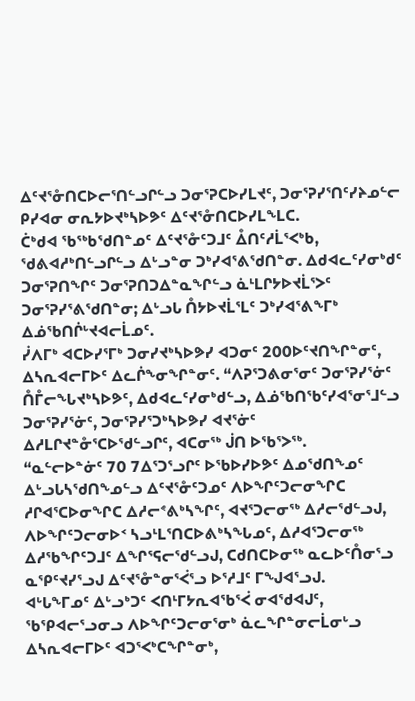ᐃᑦᔪᕐᓁᑎᑕᐅᓕᕐᑎᓪᓗᒋᓪᓗ ᑐᓂᕐᕈᑕᐅᓯᒪᔪᑦ, ᑐᓂᕐᕈᓯᕐᑎᑦᓯᔨᓄᓪᓕ ᑭᓯᐊᓂ ᓂᕆᔭᐅᔪᒃᓴᐅᕗᑦ ᐃᑦᔪᕐᓁᑎᑕᐅᓯᒪᖕᒪᑕ.
ᑖᒃᑯᐊ ᖃᖅᑲᖁᑎᓐᓄᑦ ᐃᑦᔪᕐᓁᑦᑐᒧᑦ ᐂᑎᑦᓱᒫᕐᐸᒃᑲ, ᖁᕕᐊᓱᒃᑎᓪᓗᒋᓪᓗ ᐃᒡᓗᓐᓂ ᑐᒃᓯᐊᕐᕕᖁᑎᓐᓂ. ᐃᑯᐊᓚᑦᓯᓂᒃᑯᑦ ᑐᓂᕐᕈᑎᖏᑦ ᑐᓂᕐᕈᑎᑐᐃᓐᓇᖏᓪᓗ ᓈᒻᒪᒋᔭᐅᔪᒫᕐᐳᑦ ᑐᓂᕐᕈᓯᕐᕕᖁᑎᓐᓂ; ᐃᒡᓗᒐ ᑍᔭᐅᔪᒫᕐᒪᑦ ᑐᒃᓯᐊᕐᕕᖕᒥᒃ ᐃᓅᖃᑎᒌᒡᔪᐊᓕᒫᓄᑦ.
ᓰᐱᒥᒃ ᐊᑕᐅᓯᕐᒥᒃ ᑐᓂᓯᔪᒃᓴᐅᕗᓯ ᐊᑐᓂᑦ 200ᐅᑦᔪᑎᖏᓐᓂᑦ, ᐃᓴᕆᐊᓕᒥᐅᑦ ᐃᓚᒌᖕᓂᖏᓐᓂᑦ. “ᐱᕈᕐᑐᕕᓂᕐᓂᑦ ᑐᓂᕐᕈᓯᕐᓃᑦ ᑍᒤᓕᖓᔪᒃᓴᐅᕗᑦ, ᐃᑯᐊᓚᑦᓯᓂᒃᑯᓪᓗ, ᐃᓅᖃᑎᖃᑦᓯᐊᕐᓂᕐᒧᓪᓗ ᑐᓂᕐᕈᓯᕐᓃᑦ, ᑐᓂᕐᕈᓯᕐᑐᒃᓴᐅᕗᓯ ᐊᔪᕐᓃᑦ ᐃᓱᒪᒋᔪᓐᓁᕐᑕᐅᖁᓪᓗᒋᑦ, ᐊᑕᓂᖅ ᒎᑎ ᐅᖃᕐᐳᖅ.
“ᓇᓪᓕᐅᓐᓃᑦ 70 7ᐃᕐᑐᕐᓗᒋᑦ ᐅᖃᐅᓯᐅᕗᑦ ᐃᓄᖁᑎᖕᓄᑦ ᐃᒡᓗᒐᓴᖁᑎᖕᓄᓪᓗ ᐃᑦᔪᕐᓁᑦᑐᓄᑦ ᐱᐅᖏᑦᑐᓕᓂᖏᑕ ᓱᒋᐊᕐᑕᐅᓂᖏᑕ ᐃᓱᓕᕝᕕᒃᓴᖏᑦ, ᐊᔪᕐᑐᓕᓂᖅ ᐃᓱᓕᖁᓪᓗᒍ, ᐱᐅᖏᑦᑐᓕᓂᐅᑉ ᓴᓗᒻᒪᕐᑎᑕᐅᕕᒃᓴᖓᓄᑦ, ᐃᓱᐊᕐᑐᓕᓂᖅ ᐃᓱᖃᖏᑦᑐᒧᑦ ᐃᖏᕐᕋᓕᖁᓪᓗᒍ, ᑕᑯᑎᑕᐅᓂᖅ ᓇᓚᐅᑦᑍᓂᕐᓗ ᓇᕿᑦᔪᓯᕐᓗᒍ ᐃᑦᔪᕐᓁᓐᓂᕐᐹᕐᓗ ᐅᕐᓱᒧᑦ ᒥᖑᐊᕐᓗᒍ.
ᐊᒡᒐᖕᒥᓄᑦ ᐃᒡᓗᒃᑐᑦ ᐸᑎᒻᒥᔭᕆᐊᖃᕐᐹ ᓂᐊᖁᐊᒍᑦ, ᖃᕿᐊᓕᕐᓗᓂᓗ ᐱᐅᖏᑦᑐᓕᓂᕐᓂᒃ ᓈᓚᖏᓐᓂᓕᒫᓂᒡᓗ ᐃᓴᕆᐊᓕᒥᐅᑦ ᐊᑐᕐᐸᒃᑕᖏᓐᓂᒃ,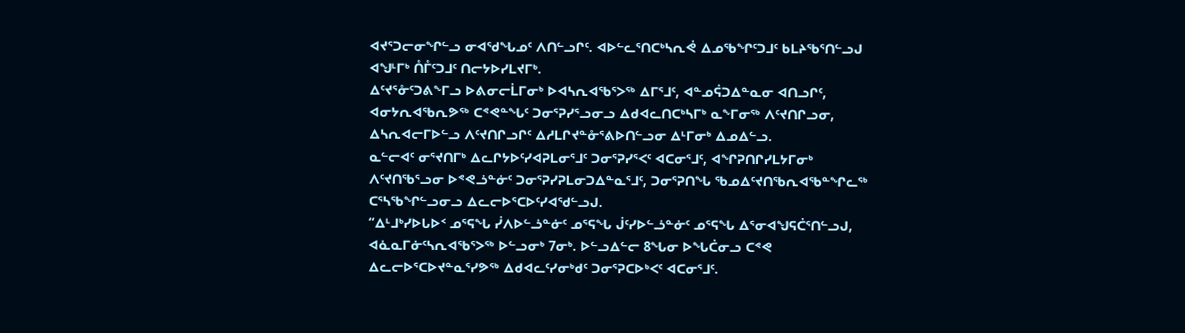ᐊᔪᕐᑐᓕᓂᖏᓪᓗ ᓂᐊᖁᖓᓄᑦ ᐱᑎᓪᓗᒋᑦ. ᐊᐅᓪᓚᕐᑎᑕᒃᓴᕆᕚ ᐃᓄᖃᖏᑦᑐᒧᑦ ᑲᒪᔨᖃᕐᑎᓪᓗᒍ ᐊᖑᒻᒥᒃ ᑍᒤᑦᑐᒧᑦ ᑎᓕᔭᐅᓯᒪᔪᒥᒃ.
ᐃᑦᔪᕐᓁᑦᑐᕕᖕᒥᓗ ᐅᕕᓂᓕᒫᒥᓂᒃ ᐅᐊᓴᕆᐊᖃᕐᐳᖅ ᐃᒥᕐᒧᑦ, ᐊᓐᓄᕌᑐᐃᓐᓇᓂ ᐊᑎᓗᒋᑦ, ᐊᓂᔭᕆᐊᖃᕆᕗᖅ ᑕᕝᕙᓐᖓᑦ ᑐᓂᕐᕈᓯᕐᓗᓂᓗ ᐃᑯᐊᓚᑎᑕᒃᓴᒥᒃ ᓇᖕᒥᓂᖅ ᐱᑦᔪᑎᒋᓗᓂ, ᐃᓴᕆᐊᓕᒥᐅᓪᓗ ᐱᑦᔪᑎᒋᓗᒋᑦ ᐃᓱᒪᒋᔪᓐᓁᕐᕕᐅᑎᓪᓗᓂ ᐃᒻᒥᓂᒃ ᐃᓄᐃᓪᓗ.
ᓇᓪᓕᐊᑦ ᓂᕐᔪᑎᒥᒃ ᐃᓚᒋᔭᐅᑦᓯᐊᕈᒪᓂᕐᒧᑦ ᑐᓂᕐᕈᓯᕐᐸᑦ ᐊᑕᓂᕐᒧᑦ, ᐊᖏᕈᑎᒋᓯᒪᔭᒥᓂᒃ ᐱᑦᔪᑎᖃᕐᓗᓂ ᐅᕝᕙᓘᓐᓃᑦ ᑐᓂᕐᕈᓯᕈᒪᓂᑐᐃᓐᓇᕐᒧᑦ, ᑐᓂᕐᕈᑎᖓ ᖃᓄᐃᑦᔪᑎᖃᕆᐊᖃᓐᖏᓚᖅ ᑕᕐᓴᖃᖏᓪᓗᓂᓗ ᐃᓚᓕᐅᕐᑕᐅᑦᓯᐊᖁᓪᓗᒍ.
“ᐃᒻᒧᒃᓯᐅᒐᐅᑉ ᓄᕐᕋᖓ ᓰᐱᐅᓪᓘᓐᓃᑦ ᓄᕐᕋᖓ ᒎᑦᓯᐅᓪᓘᓐᓃᑦ ᓄᕐᕋᖓ ᐃᕐᓂᐊᖑᕋᑖᕐᑎᓪᓗᒍ, ᐊᓈᓇᒥᓃᑦᓴᕆᐊᖃᕐᐳᖅ ᐅᓪᓗᓂᒃ 7ᓂᒃ. ᐅᓪᓗᐃᓪᓕ 8ᖓᓂ ᐅᖓᑖᓂᓗ ᑕᕝᕙ ᐃᓚᓕᐅᕐᑕᐅᔪᓐᓇᕐᓯᕗᖅ ᐃᑯᐊᓚᑦᓯᓂᒃᑯᑦ ᑐᓂᕐᕈᑕᐅᒃᐸᑦ ᐊᑕᓂᕐᒧᑦ.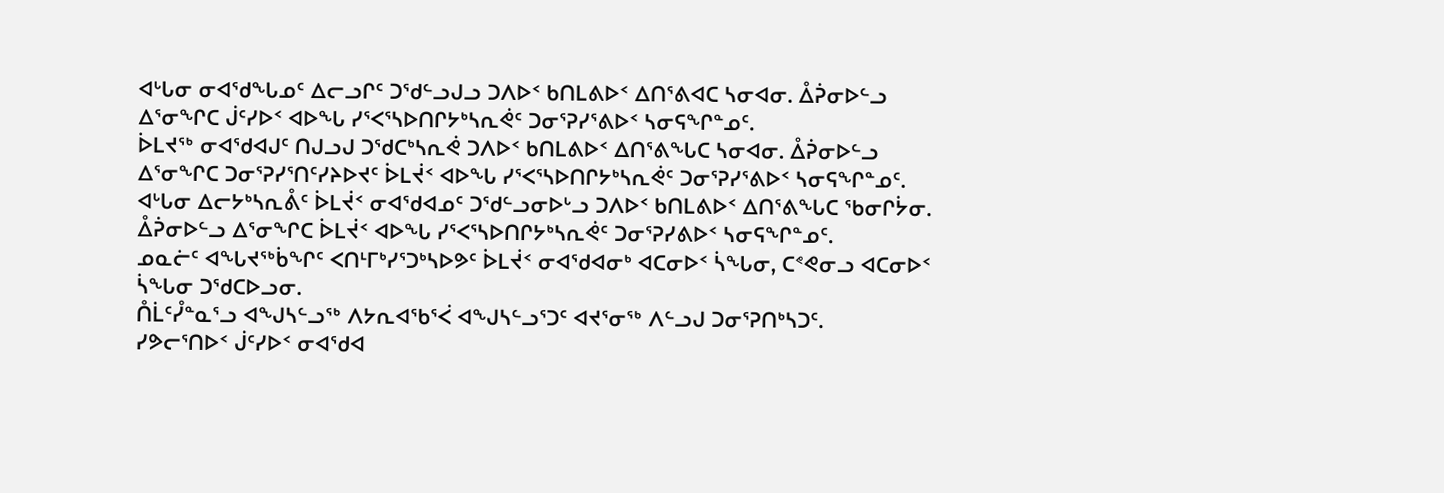ᐊᒡᒐᓂ ᓂᐊᖁᖓᓄᑦ ᐃᓕᓗᒋᑦ ᑐᖁᓪᓗᒍᓗ ᑐᐱᐅᑉ ᑲᑎᒪᕕᐅᑉ ᐃᑎᕐᕕᐊᑕ ᓴᓂᐊᓂ. ᐂᕉᓂᐅᓪᓗ ᐃᕐᓂᖏᑕ ᒎᑦᓯᐅᑉ ᐊᐅᖓ ᓯᕐᐸᕐᓴᐅᑎᒋᔭᒃᓴᕆᕚᑦ ᑐᓂᕐᕈᓯᕐᕕᐅᑉ ᓴᓂᕋᖏᓐᓄᑦ.
ᐆᒪᔪᖅ ᓂᐊᖁᐊᒍᑦ ᑎᒍᓗᒍ ᑐᖁᑕᒃᓴᕆᕚ ᑐᐱᐅᑉ ᑲᑎᒪᕕᐅᑉ ᐃᑎᕐᕕᖓᑕ ᓴᓂᐊᓂ. ᐂᕉᓂᐅᓪᓗ ᐃᕐᓂᖏᑕ ᑐᓂᕐᕈᓯᕐᑎᑦᓯᔨᐅᔪᑦ ᐆᒪᔫᑉ ᐊᐅᖓ ᓯᕐᐸᕐᓴᐅᑎᒋᔭᒃᓴᕆᕚᑦ ᑐᓂᕐᕈᓯᕐᕕᐅᑉ ᓴᓂᕋᖏᓐᓄᑦ.
ᐊᒡᒐᓂ ᐃᓕᔭᒃᓴᕆᕔᑦ ᐆᒪᔫᑉ ᓂᐊᖁᐊᓄᑦ ᑐᖁᓪᓗᓂᐅᒡᓗ ᑐᐱᐅᑉ ᑲᑎᒪᕕᐅᑉ ᐃᑎᕐᕕᖓᑕ ᖃᓂᒋᔮᓂ. ᐂᕉᓂᐅᓪᓗ ᐃᕐᓂᖏᑕ ᐆᒪᔫᑉ ᐊᐅᖓ ᓯᕐᐸᕐᓴᐅᑎᒋᔭᒃᓴᕆᕚᑦ ᑐᓂᕐᕈᓯᕕᐅᑉ ᓴᓂᕋᖏᓐᓄᑦ.
ᓄᓇᓖᑦ ᐊᖓᔪᖅᑳᖏᑦ ᐸᑎᒻᒥᒃᓯᕐᑐᒃᓴᐅᕗᑦ ᐆᒪᔫᑉ ᓂᐊᖁᐊᓂᒃ ᐊᑕᓂᐅᑉ ᓵᖓᓂ, ᑕᕝᕙᓂᓗ ᐊᑕᓂᐅᑉ ᓵᖓᓂ ᑐᖁᑕᐅᓗᓂ.
ᑍᒫᑦᓮᓐᓇᕐᓗ ᐊᖑᓴᓪᓗᖅ ᐱᔭᕆᐊᖃᕐᐹ ᐊᖑᓴᓪᓗᕐᑐᑦ ᐊᔪᕐᓂᖅ ᐱᓪᓗᒍ ᑐᓂᕐᕈᑎᒃᓴᑐᑦ.
ᓯᕗᓕᕐᑎᐅᑉ ᒎᑦᓯᐅᑉ ᓂᐊᖁᐊ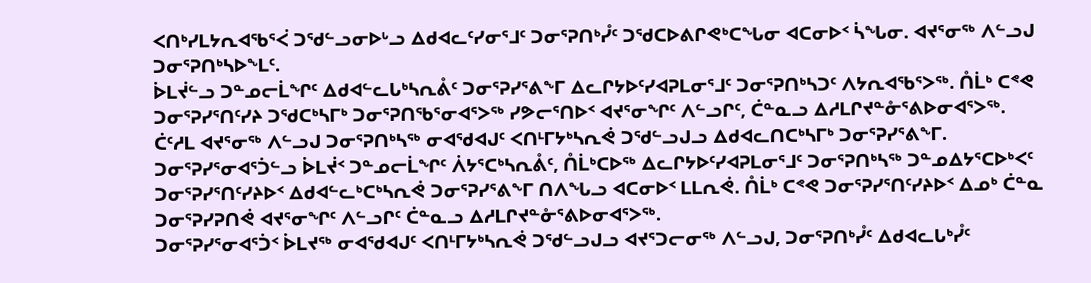ᐸᑎᒃᓯᒪᔭᕆᐊᖃᕐᐹ ᑐᖁᓪᓗᓂᐅᒡᓗ ᐃᑯᐊᓚᑦᓯᓂᕐᒧᑦ ᑐᓂᕐᕈᑎᒃᓮᑦ ᑐᖁᑕᐅᕕᒋᕙᒃᑕᖓᓂ ᐊᑕᓂᐅᑉ ᓵᖓᓂ. ᐊᔪᕐᓂᖅ ᐱᓪᓗᒍ ᑐᓂᕐᕈᑎᒃᓴᐅᖕᒪᑦ.
ᐆᒪᔫᓪᓗ ᑐᓐᓄᓕᒫᖏᑦ ᐃᑯᐊᓪᓚᒐᒃᓴᕆᕔᑦ ᑐᓂᕐᕈᓯᕐᕕᖕᒥ ᐃᓚᒋᔭᐅᑦᓯᐊᕈᒪᓂᕐᒧᑦ ᑐᓂᕐᕈᑎᒃᓴᑐᑦ ᐱᔭᕆᐊᖃᕐᐳᖅ. ᑍᒫᒃ ᑕᕝᕙ ᑐᓂᕐᕈᓯᕐᑎᑦᓯᔨ ᑐᖁᑕᒃᓴᒥᒃ ᑐᓂᕐᕈᑎᖃᕐᓂᐊᕐᐳᖅ ᓯᕗᓕᕐᑎᐅᑉ ᐊᔪᕐᓂᖏᑦ ᐱᓪᓗᒋᑦ, ᑖᓐᓇᓗ ᐃᓱᒪᒋᔪᓐᓁᕐᕕᐅᓂᐊᕐᐳᖅ.
ᑖᑦᓱᒪ ᐊᔪᕐᓂᖅ ᐱᓪᓗᒍ ᑐᓂᕐᕈᑎᒃᓴᖅ ᓂᐊᖁᐊᒍᑦ ᐸᑎᒻᒥᔭᒃᓴᕆᕚ ᑐᖁᓪᓗᒍᓗ ᐃᑯᐊᓚᑎᑕᒃᓴᒥᒃ ᑐᓂᕐᕈᓯᕐᕕᖕᒥ.
ᑐᓂᕐᕈᓯᕐᓂᐊᕐᑑᓪᓗ ᐆᒪᔫᑉ ᑐᓐᓄᓕᒫᖏᑦ ᐲᔭᕐᑕᒃᓴᕆᕔᑦ, ᑍᒫᒃᑕᐅᖅ ᐃᓚᒋᔭᐅᑦᓯᐊᕈᒪᓂᕐᒧᑦ ᑐᓂᕐᕈᑎᒃᓴᖅ ᑐᓐᓄᐃᔭᕐᑕᐅᒃᐸᑦ ᑐᓂᕐᕈᓯᕐᑎᑦᓯᔨᐅᑉ ᐃᑯᐊᓪᓚᒃᑕᒃᓴᕆᕚ ᑐᓂᕐᕈᓯᕐᕕᖕᒥ ᑎᐱᖓᓗ ᐊᑕᓂᐅᑉ ᒪᒪᕆᕚ. ᑍᒫᒃ ᑕᕝᕙ ᑐᓂᕐᕈᓯᕐᑎᑦᓯᔨᐅᑉ ᐃᓄᒃ ᑖᓐᓇ ᑐᓂᕐᕈᓯᕈᑎᕚ ᐊᔪᕐᓂᖏᑦ ᐱᓪᓗᒋᑦ ᑖᓐᓇᓗ ᐃᓱᒪᒋᔪᓐᓁᕐᕕᐅᓂᐊᕐᐳᖅ.
ᑐᓂᕐᕈᓯᕐᓂᐊᕐᑑᑉ ᐆᒪᔪᖅ ᓂᐊᖁᐊᒍᑦ ᐸᑎᒻᒥᔭᒃᓴᕆᕚ ᑐᖁᓪᓗᒍᓗ ᐊᔪᕐᑐᓕᓂᖅ ᐱᓪᓗᒍ, ᑐᓂᕐᕈᑎᒃᓮᑦ ᐃᑯᐊᓚᒐᒃᓮᑦ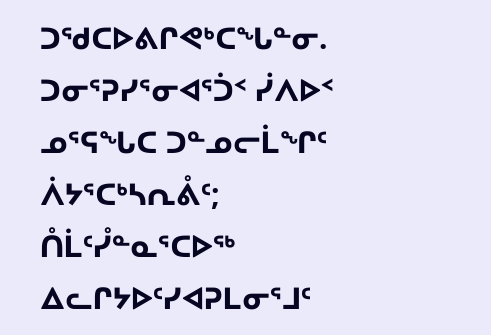ᑐᖁᑕᐅᕕᒋᕙᒃᑕᖓᓐᓂ.
ᑐᓂᕐᕈᓯᕐᓂᐊᕐᑑᑉ ᓰᐱᐅᑉ ᓄᕐᕋᖓᑕ ᑐᓐᓄᓕᒫᖏᑦ ᐲᔭᕐᑕᒃᓴᕆᕔᑦ; ᑍᒫᑦᓮᓐᓇᕐᑕᐅᖅ ᐃᓚᒋᔭᐅᑦᓯᐊᕈᒪᓂᕐᒧᑦ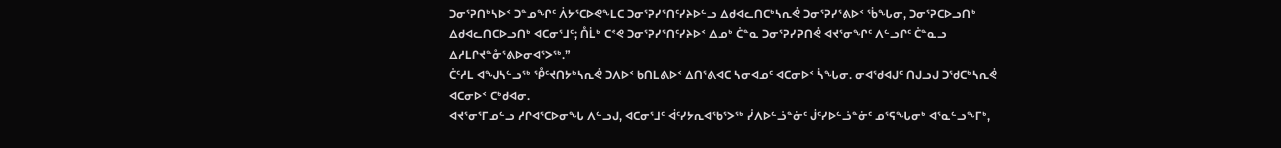ᑐᓂᕐᕈᑎᒃᓴᐅᑉ ᑐᓐᓄᖏᑦ ᐲᔭᕐᑕᐅᕙᖕᒪᑕ ᑐᓂᕐᕈᓯᕐᑎᑦᓯᔨᐅᓪᓗ ᐃᑯᐊᓚᑎᑕᒃᓴᕆᕚ ᑐᓂᕐᕈᓯᕐᕕᐅᑉ ᖄᖓᓂ, ᑐᓂᕐᕈᑕᐅᓗᑎᒃ ᐃᑯᐊᓚᑎᑕᐅᓗᑎᒃ ᐊᑕᓂᕐᒧᑦ; ᑍᒫᒃ ᑕᕝᕙ ᑐᓂᕐᕈᓯᕐᑎᑦᓯᔨᐅᑉ ᐃᓄᒃ ᑖᓐᓇ ᑐᓂᕐᕈᓯᕈᑎᕚ ᐊᔪᕐᓂᖏᑦ ᐱᓪᓗᒋᑦ ᑖᓐᓇᓗ ᐃᓱᒪᒋᔪᓐᓁᕐᕕᐅᓂᐊᕐᐳᖅ.”
ᑖᑦᓱᒪ ᐊᖑᓴᓪᓗᖅ ᕾᑦᔪᑎᔭᒃᓴᕆᕚ ᑐᐱᐅᑉ ᑲᑎᒪᕕᐅᑉ ᐃᑎᕐᕕᐊᑕ ᓴᓂᐊᓄᑦ ᐊᑕᓂᐅᑉ ᓵᖓᓂ. ᓂᐊᖁᐊᒍᑦ ᑎᒍᓗᒍ ᑐᖁᑕᒃᓴᕆᕚ ᐊᑕᓂᐅᑉ ᑕᒃᑯᐊᓂ.
ᐊᔪᕐᓂᕐᒥᓄᓪᓗ ᓱᒋᐊᕐᑕᐅᓂᖓ ᐱᓪᓗᒍ, ᐊᑕᓂᕐᒧᑦ ᐋᑦᓯᔭᕆᐊᖃᕐᐳᖅ ᓰᐱᐅᓪᓘᓐᓃᑦ ᒎᑦᓯᐅᓪᓘᓐᓃᑦ ᓄᕐᕋᖓᓂᒃ ᐊᕐᓇᓪᓗᖕᒥᒃ,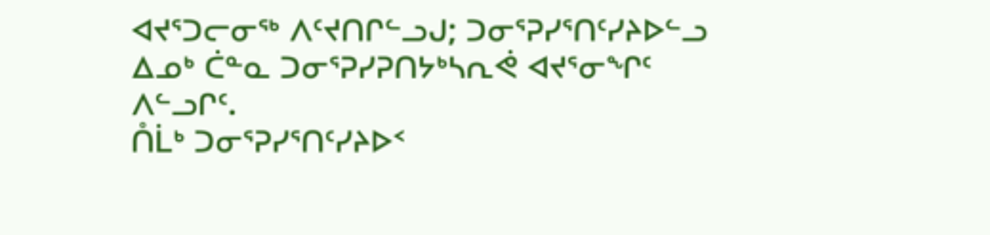ᐊᔪᕐᑐᓕᓂᖅ ᐱᑦᔪᑎᒋᓪᓗᒍ; ᑐᓂᕐᕈᓯᕐᑎᑦᓯᔨᐅᓪᓗ ᐃᓄᒃ ᑖᓐᓇ ᑐᓂᕐᕈᓯᕈᑎᔭᒃᓴᕆᕚ ᐊᔪᕐᓂᖏᑦ ᐱᓪᓗᒋᑦ.
ᑍᒫᒃ ᑐᓂᕐᕈᓯᕐᑎᑦᓯᔨᐅᑉ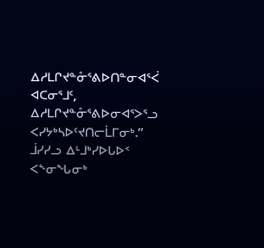ᐃᓱᒪᒋᔪᓐᓁᕐᕕᐅᑎᓐᓂᐊᕐᐹ ᐊᑕᓂᕐᒧᑦ, ᐃᓱᒪᒋᔪᓐᓁᕐᕕᐅᓂᐊᕐᐳᕐᓗ ᐸᓯᔭᒃᓴᐅᑦᔪᑎᓕᒫᒥᓂᒃ.”
ᒨᓯᓯᓗ ᐃᒻᒧᒃᓯᐅᒐᐅᑉ ᐸᖕᓂᖓᓂᒃ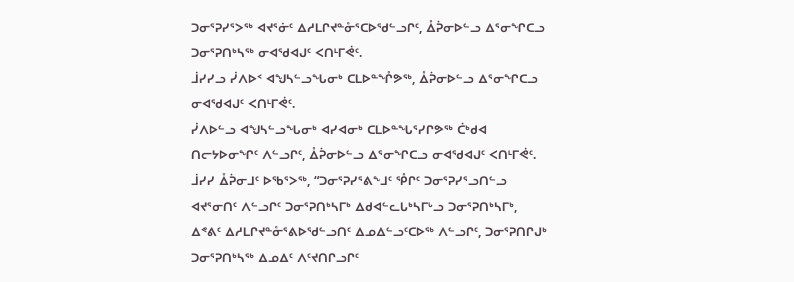ᑐᓂᕐᕈᓯᕐᐳᖅ ᐊᔪᕐᓃᑦ ᐃᓱᒪᒋᔪᓐᓁᕐᑕᐅᖁᓪᓗᒋᑦ, ᐂᕉᓂᐅᓪᓗ ᐃᕐᓂᖏᑕᓗ ᑐᓂᕐᕈᑎᒃᓴᖅ ᓂᐊᖁᐊᒍᑦ ᐸᑎᒻᒥᕚᑦ.
ᒨᓯᓯᓗ ᓰᐱᐅᑉ ᐊᖑᓴᓪᓗᖓᓂᒃ ᑕᒪᐅᓐᖎᕗᖅ, ᐂᕉᓂᐅᓪᓗ ᐃᕐᓂᖏᑕᓗ ᓂᐊᖁᐊᒍᑦ ᐸᑎᒻᒥᕚᑦ.
ᓰᐱᐅᓪᓗ ᐊᖑᓴᓪᓗᖓᓂᒃ ᐊᓯᐊᓂᒃ ᑕᒪᐅᓐᖓᕐᓯᒋᕗᖅ ᑖᒃᑯᐊ ᑎᓕᔭᐅᓂᖏᑦ ᐱᓪᓗᒋᑦ, ᐂᕉᓂᐅᓪᓗ ᐃᕐᓂᖏᑕᓗ ᓂᐊᖁᐊᒍᑦ ᐸᑎᒻᒥᕚᑦ.
ᒨᓯᓯ ᐂᕉᓂᒧᑦ ᐅᖃᕐᐳᖅ, “ᑐᓂᕐᕈᓯᕐᕕᖕᒧᑦ ᕾᒋᑦ ᑐᓂᕐᕈᓯᕐᓗᑎᓪᓗ ᐊᔪᕐᓂᑎᑦ ᐱᓪᓗᒋᑦ ᑐᓂᕐᕈᑎᒃᓴᒥᒃ ᐃᑯᐊᓪᓚᒐᒃᓴᒥᒡᓗ ᑐᓂᕐᕈᑎᒃᓴᒥᒃ, ᐃᕝᕕᑦ ᐃᓱᒪᒋᔪᓐᓁᕐᕕᐅᖁᓪᓗᑎᑦ ᐃᓄᐃᓪᓗᑦᑕᐅᖅ ᐱᓪᓗᒋᑦ, ᑐᓂᕐᕈᑎᒋᒍᒃ ᑐᓂᕐᕈᑎᒃᓴᖅ ᐃᓄᐃᑦ ᐱᑦᔪᑎᒋᓗᒋᑦ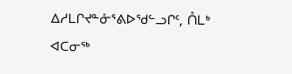ᐃᓱᒪᒋᔪᓐᓁᕐᕕᐅᖁᓪᓗᒋᑦ, ᑍᒪᒃ ᐊᑕᓂᖅ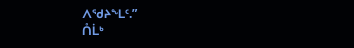ᐱᖁᔨᖕᒪᑦ.”
ᑍᒫᒃ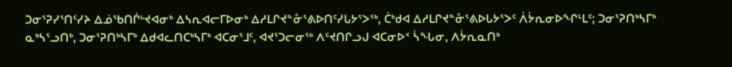ᑐᓂᕐᕈᓯᕐᑎᑦᓯᔨ ᐃᓅᖃᑎᒌᒡᔪᐊᓂᒃ ᐃᓴᕆᐊᓕᒥᐅᓂᒃ ᐃᓱᒪᒋᔪᓐᓁᕐᕕᐅᑎᑦᓯᒐᔭᕐᐳᖅ, ᑖᒃᑯᐊ ᐃᓱᒪᒋᔪᓐᓁᕐᕕᐅᒐᔭᕐᐳᑦ ᐲᔮᕆᓂᐅᖏᒻᒪᑦ; ᑐᓂᕐᕈᑎᒃᓴᒥᒃ ᓇᒃᓴᕐᓗᑎᒃ, ᑐᓂᕐᕈᑎᒃᓴᒥᒃ ᐃᑯᐊᓚᑎᑕᒃᓴᒥᒃ ᐊᑕᓂᕐᒧᑦ, ᐊᔪᕐᑐᓕᓂᖅ ᐱᑦᔪᑎᒋᓗᒍ ᐊᑕᓂᐅᑉ ᓵᖓᓂ, ᐱᔮᕆᓇᑎᒃ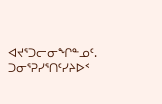ᐊᔪᕐᑐᓕᓂᖏᓐᓄᑦ.
ᑐᓂᕐᕈᓯᕐᑎᑦᓯᔨᐅᑉ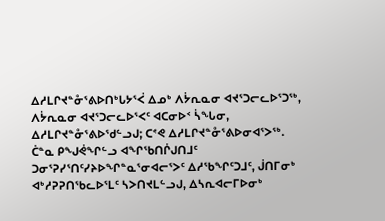ᐃᓱᒪᒋᔪᓐᓁᕐᕕᐅᑎᒃᒐᔭᕐᐹ ᐃᓄᒃ ᐱᔮᕆᓇᓂ ᐊᔪᕐᑐᓕᓚᐅᕐᑐᖅ, ᐱᔮᕆᓇᓂ ᐊᔪᕐᑐᓕᓚᐅᕐᐸᑦ ᐊᑕᓂᐅᑉ ᓵᖓᓂ, ᐃᓱᒪᒋᔪᓐᓁᕐᕕᐅᖁᓪᓗᒍ; ᑕᕝᕙ ᐃᓱᒪᒋᔪᓐᓁᕐᕕᐅᓂᐊᕐᐳᖅ.
ᑖᓐᓇ ᑭᖑᕚᖏᓪᓗ ᐊᖏᖃᑎᒌᒍᑎᒧᑦ ᑐᓂᕐᕈᓯᕐᑎᑦᓯᔨᐅᖏᓐᓇᕐᓂᐊᓕᕐᐳᑦ ᐃᓱᖃᖏᑦᑐᒧᑦ, ᒎᑎᒥᓂᒃ ᐊᒃᓱᕈᕈᑎᖃᓚᐅᕐᒪᑦ ᓴᐳᑎᔪᒪᓪᓗᒍ, ᐃᓴᕆᐊᓕᒥᐅᓂᒃ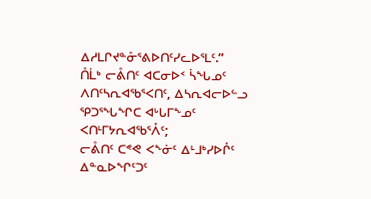ᐃᓱᒪᒋᔪᓐᓁᕐᕕᐅᑎᑦᓯᓚᐅᕐᒪᑦ.”
ᑍᒫᒃ ᓕᕔᑎᑦ ᐊᑕᓂᐅᑉ ᓵᖓᓄᑦ ᐱᑎᑦᓴᕆᐊᖃᕐᐸᑎᑦ, ᐃᓴᕆᐊᓕᐅᓪᓗ ᕿᑐᕐᖓᖏᑕ ᐊᒡᒐᒥᖕᓄᑦ ᐸᑎᒻᒥᔭᕆᐊᖃᕐᐰᑦ;
ᓕᕔᑎᑦ ᑕᕝᕙ ᐸᖕᓃᑦ ᐃᒻᒧᒃᓯᐅᒊᑦ ᐃᓐᓇᐅᖏᑦᑐᑦ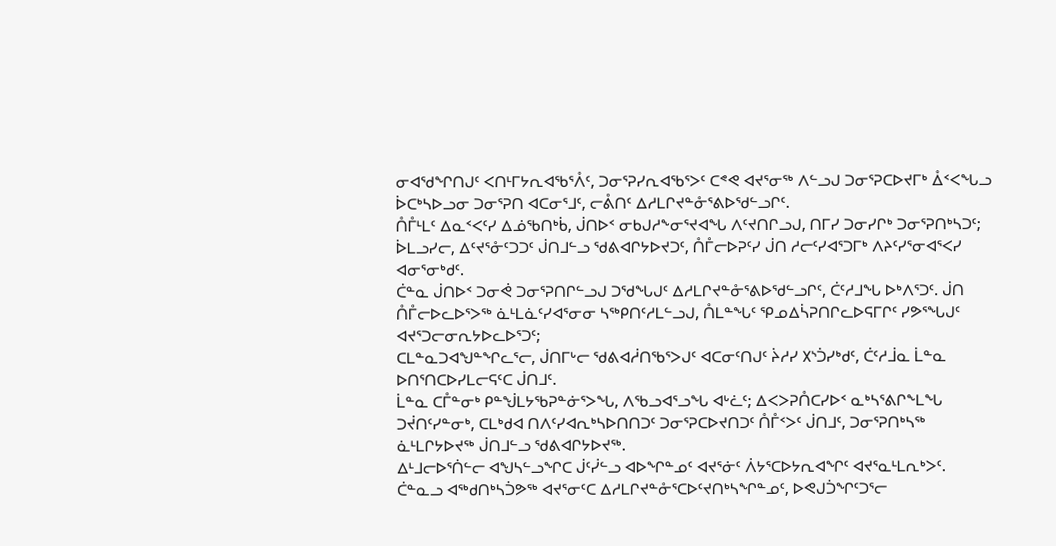ᓂᐊᖁᖏᑎᒍᑦ ᐸᑎᒻᒥᔭᕆᐊᖃᕐᐰᑦ, ᑐᓂᕐᕈᓯᕆᐊᖃᕐᐳᑦ ᑕᕝᕙ ᐊᔪᕐᓂᖅ ᐱᓪᓗᒍ ᑐᓂᕐᕈᑕᐅᔪᒥᒃ ᐂᑉᐸᖓᓗ ᐆᑕᒃᓴᐅᓗᓂ ᑐᓂᕐᕈᑎ ᐊᑕᓂᕐᒧᑦ, ᓕᕔᑎᑦ ᐃᓱᒪᒋᔪᓐᓁᕐᕕᐅᖁᓪᓗᒋᑦ.
ᑍᒤᒻᒪᑦ ᐃᓇᑉᐸᑦᓯ ᐃᓅᖃᑎᒃᑳ, ᒎᑎᐅᑉ ᓂᑲᒍᓱᖕᓂᕐᔪᐊᖓ ᐱᑦᔪᑎᒋᓗᒍ, ᑎᒥᓯ ᑐᓂᓯᒋᒃ ᑐᓂᕐᕈᑎᒃᓴᑐᑦ; ᐆᒪᓗᓯᓕ, ᐃᑦᔪᕐᓁᑦᑐᑐᑦ ᒎᑎᒧᓪᓗ ᖁᕕᐊᒋᔭᐅᔪᑐᑦ, ᑍᒤᓕᐅᕈᑦᓯ ᒎᑎ ᓱᓕᑦᓯᐊᕐᑐᒥᒃ ᐱᔨᑦᓯᕐᓂᐊᕐᐸᓯ ᐊᓂᕐᓂᒃᑯᑦ.
ᑖᓐᓇ ᒎᑎᐅᑉ ᑐᓂᕚ ᑐᓂᕐᕈᑎᒋᓪᓗᒍ ᑐᖁᖓᒍᑦ ᐃᓱᒪᒋᔪᓐᓁᕐᕕᐅᖁᓪᓗᒋᑦ, ᑖᑦᓱᒧᖓ ᐅᒃᐱᕐᑐᑦ. ᒎᑎ ᑍᒤᓕᐅᓚᐅᕐᐳᖅ ᓈᒻᒪᓈᑦᓯᐊᕐᓂᓂ ᓴᖅᑭᑎᑦᓱᒪᓪᓗᒍ, ᑍᒪᓐᖓᑦ ᕿᓄᐃᓵᕈᑎᒋᓚᐅᕋᒥᒋᑦ ᓯᕗᕐᖓᒍᑦ ᐊᔪᕐᑐᓕᓂᕆᔭᐅᓚᐅᕐᑐᑦ;
ᑕᒪᓐᓇᑐᐊᖑᓐᖏᓚᕐᓕ, ᒎᑎᒥᒡᓕ ᖁᕕᐊᓲᑎᖃᕐᐳᒍᑦ ᐊᑕᓂᑦᑎᒍᑦ ᔩᓱᓯ ᙭ᔅᑑᓯᒃᑯᑦ, ᑖᑦᓱᒨᓇ ᒫᓐᓇ ᐅᑎᕐᑎᑕᐅᓯᒪᓕᕋᑦᑕ ᒎᑎᒧᑦ.
ᒫᓐᓇ ᑕᒤᓐᓂᒃ ᑭᓐᖒᒪᔭᖃᕈᓐᓃᕐᐳᖓ, ᐱᖃᓗᐊᕐᓗᖓ ᐊᒡᓛᑦ; ᐃᐸᐳᕈᑍᑕᓯᐅᑉ ᓇᒃᓴᕐᕕᒋᖕᒪᖓ ᑐᔫᑎᑦᓯᓐᓂᒃ, ᑕᒪᒃᑯᐊ ᑎᐱᑦᓯᐊᕆᒃᓴᐅᑎᑎᑐᑦ ᑐᓂᕐᕈᑕᐅᔪᑎᑐᑦ ᑍᒤᑉᐳᑦ ᒎᑎᒧᑦ, ᑐᓂᕐᕈᑎᒃᓴᖅ ᓈᒻᒪᒋᔭᐅᔪᖅ ᒎᑎᒧᓪᓗ ᖁᕕᐊᒋᔭᐅᔪᖅ.
ᐃᒻᒧᓕᐅᕐᑏᓪᓕ ᐊᖑᓴᓪᓗᖏᑕ ᒎᑦᓰᓪᓗ ᐊᐅᖏᓐᓄᑦ ᐊᔪᕐᓃᑦ ᐲᔭᕐᑕᐅᔭᕆᐊᖏᑦ ᐊᔪᕐᓇᒻᒪᕆᒃᐳᑦ.
ᑖᓐᓇᓗ ᐊᖅᑯᑎᒃᓴᑑᕗᖅ ᐊᔪᕐᓂᑦᑕ ᐃᓱᒪᒋᔪᓐᓁᕐᑕᐅᑦᔪᑎᒃᓴᖏᓐᓄᑦ, ᐅᕙᒍᑑᖏᑦᑐᕐᓕ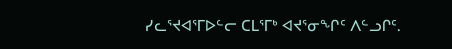ᓯᓚᕐᔪᐊᕐᒥᐅᓪᓕ ᑕᒪᕐᒥᒃ ᐊᔪᕐᓂᖏᑦ ᐱᓪᓗᒋᑦ.